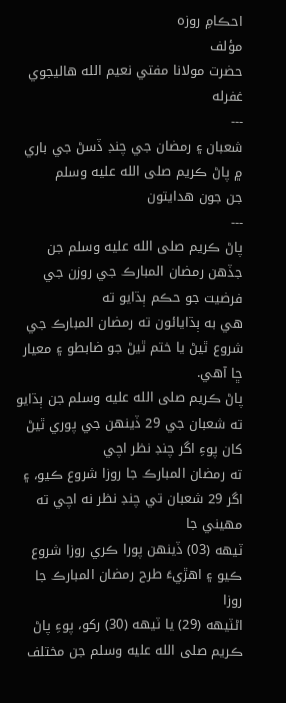احڪامِ روزه
مؤلف
حضرت مولانا مفتي نعيم الله هاليجوي غفرله
---
شعبان ۽ رمضان جي چنڊ ڏسڻ جي باري ۾ پاڻ ڪريم صلى الله عليه وسلم
جن جون هدايتون
---
پاڻ ڪريم صلى الله عليه وسلم جن جڏهن رمضان المبارڪ جي روزن جي فرضيت جو حڪم ٻڌايو ته
هي به ٻڌايائون ته رمضان المبارڪ جي شروع ٿيڻ يا ختم ٿيڻ جو ضابطو ۽ معيار ڇا آهي.
پاڻ ڪريم صلى الله عليه وسلم جن ٻڌايو ته شعبان جي 29 ڏينهن جي پوري ٿيڻ کان پوءِ اگر چنڊ نظر اچي
ته رمضان المبارڪ جا روزا شروع ڪيو، ۽ اگر 29 شعبان تي چنڊ نظر نه اچي ته مهيني جا
ٽيهه (03) ڏينهن پورا ڪري روزا شروع ڪيو ۽ اهڙيءَ طرح رمضان المبارڪ جا روزا
اڻٽيهه (29) يا ٽيهه (30) رکو، پوءِ پاڻ ڪريم صلى الله عليه وسلم جن مختلف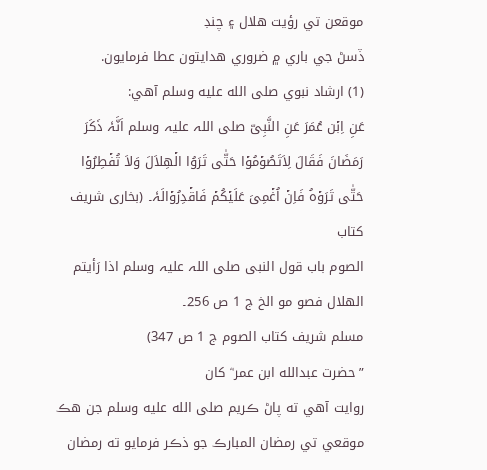موقعن تي رؤيت هلال ۽ چنڊ
ڏسڻ جي باري ۾ ضروري هدايتون عطا فرمايون.
(1) ارشاد نبوي صلى الله عليه وسلم آهي:
عَنِ اِبۡن عُمَرَ عَنِ النَّبِیّ صلی اللہ علیہ وسلم اَنَّہٗ ذَکَرَ
رَمَضَانَ فَقَالَ لِاَتَصُوۡمُوۡا حَتّٰی تَرَوُا الۡھِلاَلَ وَلاَ تُفۡطِرُوۡا
حَتّٰی تَرَوۡہُ فَاِنۡ اُغۡمِیَ عَلَیۡکُمۡ فَاقۡدِرُوۡالَہٗ۔ (بخاری شریف کتاب
الصوم باب قول النبی صلی اللہ علیہ وسلم اذا رَأیتم الھلال فصو مو الخ ج 1 ص 256۔
مسلم شریف کتاب الصوم ج 1 ص 347)
”حضرت عبدالله ابن عمر ؓ کان
روايت آهي ته پاڻ ڪريم صلى الله عليه وسلم جن هڪ موقعي تي رمضان المبارڪ جو ذڪر فرمايو ته رمضان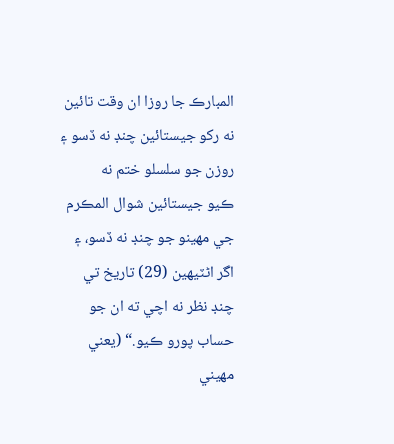المبارڪ جا روزا ان وقت تائين نه رکو جيستائين چنڊ نه ڏسو ۽ روزن جو سلسلو ختم نه
ڪيو جيستائين شوال المڪرم جي مهينو جو چنڊ نه ڏسو، ۽ اگر اڻٽيهين (29) تاريخ تي
چنڊ نظر نه اچي ته ان جو حساب پورو ڪيو.“ (يعني مهيني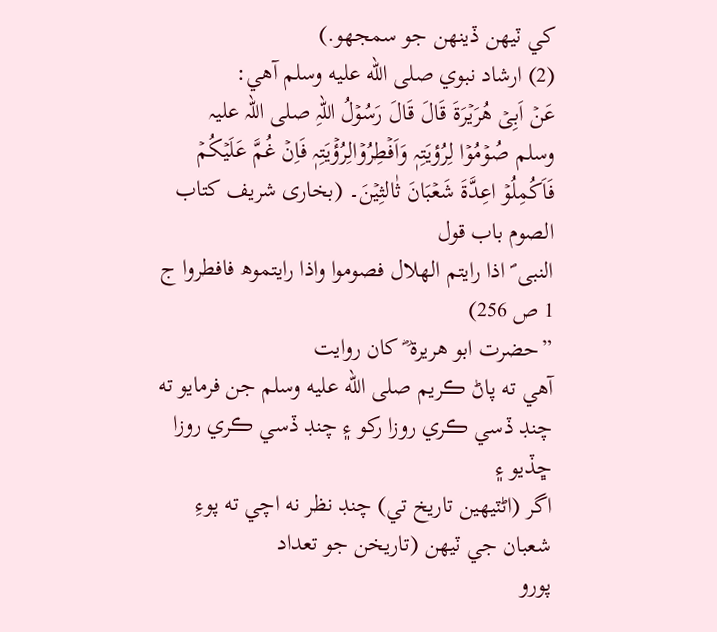کي ٽيهن ڏينهن جو سمجهو.)
(2) ارشاد نبوي صلى الله عليه وسلم آهي:
عَنۡ اَبِیۡ ھُرَیۡرَۃَ قَالَ قَالَ رَسُوۡلُ اللہِ صلی اللہ علیہ
وسلم صُوۡمُوۡا لِرُؤیَتِہٖ وَاَفۡطِرُوۡالِرُؤۡیَتِہٖ فَاِنۡ غُمَّ عَلَیۡکُمۡ
فَاَکُمِلُوۡ اعِدَّۃَ شَعۡبَانَ ثٰالثِیۡنَ۔ (بخاری شریف کتاب الصوم باب قول
النبی ؐ اذا رایتم الھلال فصوموا واذا رایتموھ فافطروا ج 1 ص 256)
”حضرت ابو هريرة ؓ کان روايت
آهي ته پاڻ ڪريم صلى الله عليه وسلم جن فرمايو ته چنڊ ڏسي ڪري روزا رکو ۽ چنڊ ڏسي ڪري روزا ڇڏيو ۽
اگر (اڻٽيهين تاريخ تي) چنڊ نظر نه اچي ته پوءِ شعبان جي ٽيهن (تاريخن جو تعداد
پورو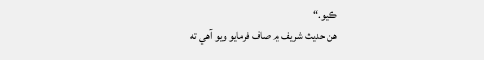ڪيو.“
هن حديث شريف ۾ صاف فرمايو ويو آهي ته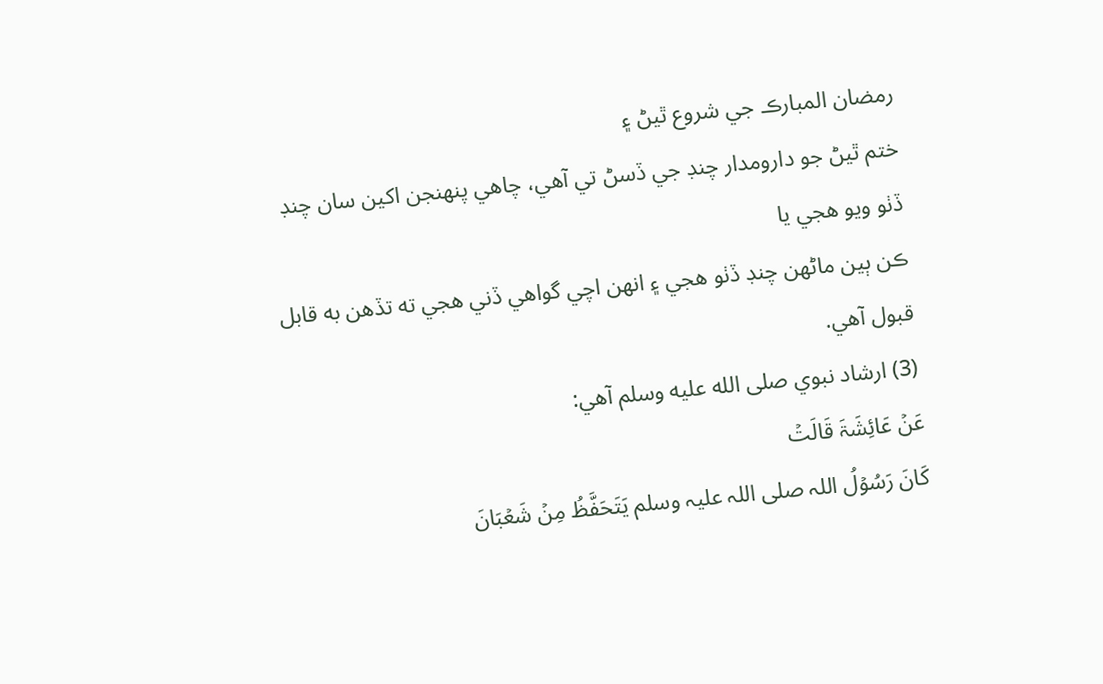رمضان المبارڪ جي شروع ٿيڻ ۽
ختم ٿيڻ جو دارومدار چنڊ جي ڏسڻ تي آهي، چاهي پنهنجن اکين سان چنڊ ڏٺو ويو هجي يا
ڪن ٻين ماڻهن چنڊ ڏٺو هجي ۽ انهن اچي گواهي ڏني هجي ته تڏهن به قابل قبول آهي.
(3) ارشاد نبوي صلى الله عليه وسلم آهي:
عَنۡ عَائِشَۃَ قَالَتۡ
کَانَ رَسُوۡلُ اللہ صلی اللہ علیہ وسلم یَتَحَفَّظُ مِنۡ شَعۡبَانَ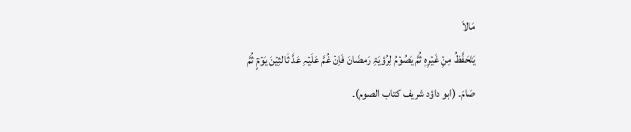مَالاَ
یَتَحَفَّظُ مِنِۡ غَیۡرِہٖ ثُمَّ یَصُوۡمُ لِرُؤیَۃِ رَمضَانَ فَاِنۡ غُمَّ عَلَیۡہِ عَدَّ ثٰالثِیۡنَ یَوۡمٍٓ ثُمَّ
صَامَ۔ (ابو داؤد شریف کتاب الصوم)۔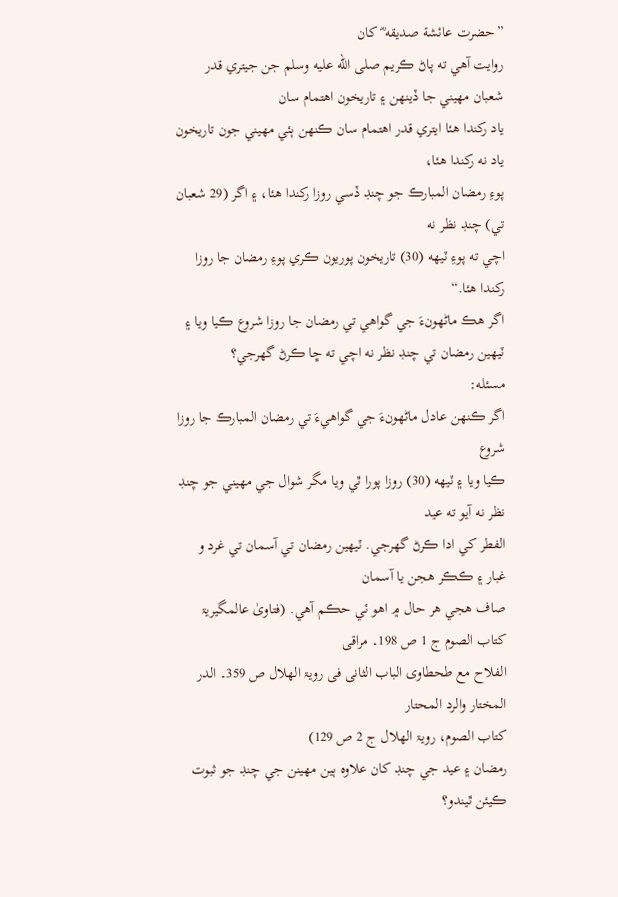”حضرت عائشة صديقه ؓ کان
روايت آهي ته پاڻ ڪريم صلى الله عليه وسلم جن جيتري قدر شعبان مهيني جا ڏينهن ۽ تاريخون اهتمام سان
ياد رکندا هئا ايتري قدر اهتمام سان ڪنهن ٻئي مهيني جون تاريخون ياد نه رکندا هئا،
پوءِ رمضان المبارڪ جو چنڊ ڏسي روزا رکندا هئا، ۽ اگر (29 شعبان تي) چنڊ نظر نه
اچي ته پوءِ ٽيهه (30) تاريخون پوريون ڪري پوءِ رمضان جا روزا رکندا هئا.“
اگر هڪ ماڻهونءَ جي گواهي تي رمضان جا روزا شروع ڪيا ويا ۽
ٽيهين رمضان تي چنڊ نظر نه اچي ته ڇا ڪرڻ گهرجي؟
مسئله:
اگر ڪنهن عادل ماڻهونءَ جي گواهيءَ تي رمضان المبارڪ جا روزا شروع
ڪيا ويا ۽ ٽيهه (30) روزا پورا ٿي ويا مگر شوال جي مهيني جو چنڊ نظر نه آيو ته عيد
الفطر کي ادا ڪرڻ گهرجي. ٽيهين رمضان تي آسمان تي غرد و غبار ۽ ڪڪر هجن يا آسمان
صاف هجي هر حال ۾ اهو ئي حڪم آهي. (فتاویٰ عالمگیریۃ کتاب الصوم ج 1 ص 198۔ مراقی
الفلاح مع طحطاوی الباب الثانی فی رویۃ الھلال ص 359۔ الدر المختار والرد المحتار
کتاب الصوم، رویۃ الھلال ج 2 ص 129)
رمضان ۽ عيد جي چنڊ کان علاوه ٻين مهينن جي چنڊ جو ثبوت
ڪيئن ٿيندو؟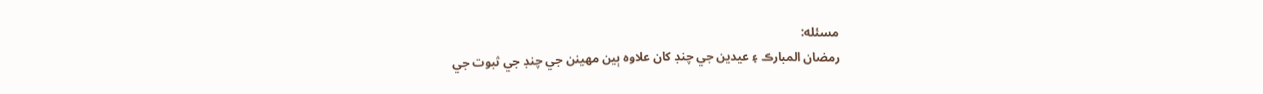مسئله:
رمضان المبارڪ ۽ عيدين جي چنڊ کان علاوه ٻين مهينن جي چنڊ جي ثبوت جي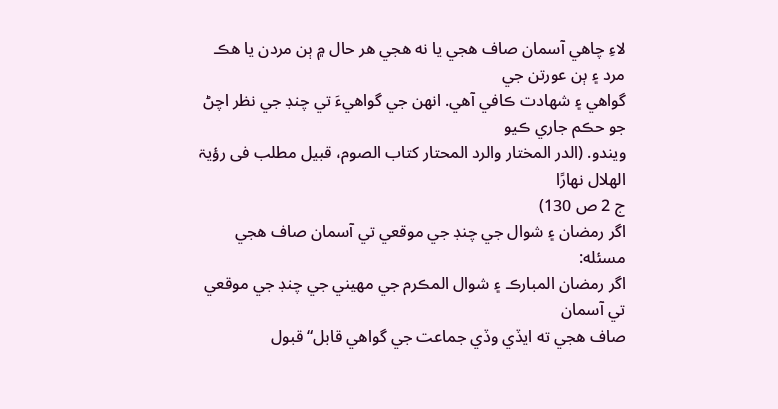لاءِ چاهي آسمان صاف هجي يا نه هجي هر حال ۾ ٻن مردن يا هڪ مرد ۽ ٻن عورتن جي
گواهي ۽ شهادت ڪافي آهي. انهن جي گواهيءَ تي چنڊ جي نظر اچڻ جو حڪم جاري ڪيو
ويندو. (الدر المختار والرد المحتار کتاب الصوم، قبیل مطلب فی رؤیۃ الھلال نھارًا
ج 2 ص 130)
اگر رمضان ۽ شوال جي چنڊ جي موقعي تي آسمان صاف هجي
مسئله:
اگر رمضان المبارڪ ۽ شوال المڪرم جي مهيني جي چنڊ جي موقعي تي آسمان
صاف هجي ته ايڏي وڏي جماعت جي گواهي قابل“ قبول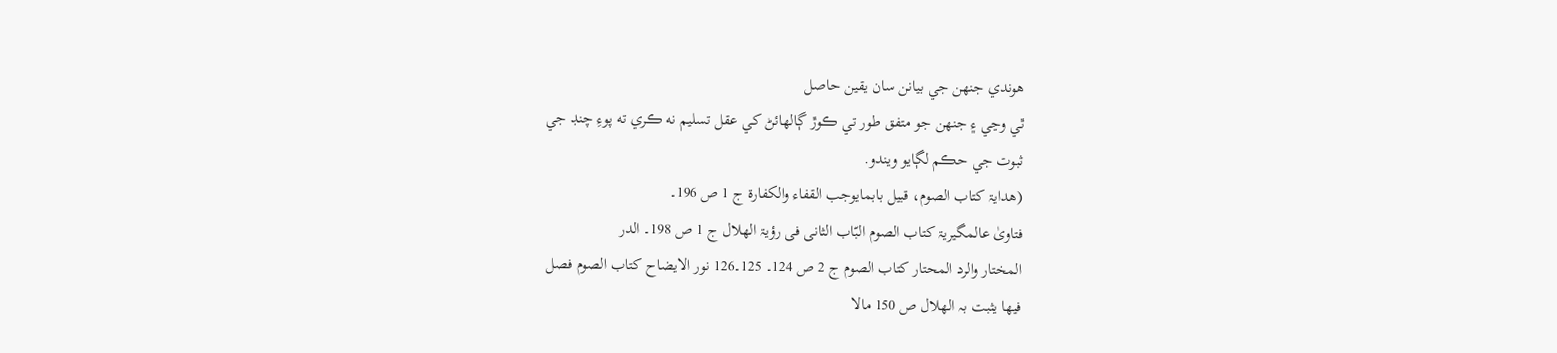هوندي جنهن جي بيانن سان يقين حاصل
ٿي وڃي ۽ جنهن جو متفق طور تي ڪوڙ ڳالهائڻ کي عقل تسليم نه ڪري ته پوءِ چنڊ جي
ثبوت جي حڪم لڳايو ويندو.
(ھدایۃ کتاب الصوم، قبیل بابمایوجب القفاء والکفارۃ ج 1 ص 196۔
فتاویٰ عالمگیریۃ کتاب الصوم البّاب الثانی فی رؤیۃ الھلال ج 1 ص 198۔ الدر
المختار والرد المحتار کتاب الصوم ج 2 ص 124۔ 125۔126 نور الایضاح کتاب الصوم فصل
فیھا یثبت بہ الھلال ص 150 مالا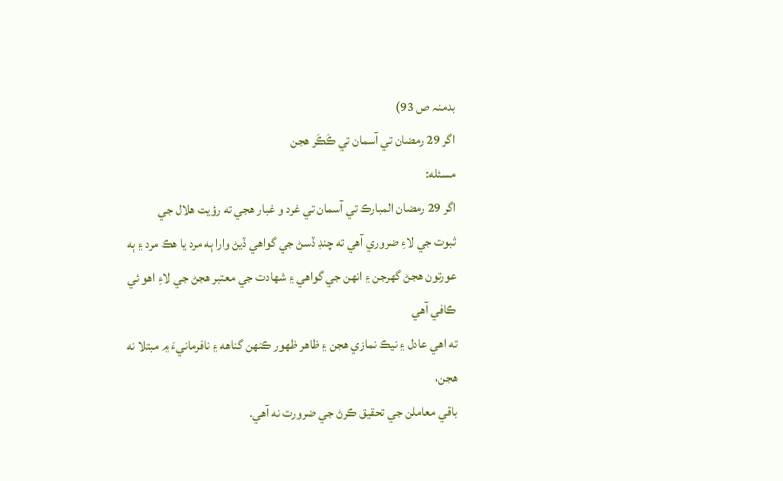بدمنہ ص 93)
اگر 29 رمضان تي آسمان تي ڪَڪَر هجن
مسئله:
اگر 29 رمضان المبارڪ تي آسمان تي غرد و غبار هجي ته رؤيت هلال جي
ثبوت جي لاءِ ضروري آهي ته چنڊ ڏسڻ جي گواهي ڏيڻ وارا ٻه مرد يا هڪ مرد ۽ ٻه
عورتون هجڻ گهرجن ۽ انهن جي گواهي ۽ شهادت جي معتبر هجڻ جي لاءِ اهو ئي ڪافي آهي
ته اهي عادل ۽ نيڪ نمازي هجن ۽ ظاهر ظهور ڪنهن گناهه ۽ نافرمانيءَ ۾ مبتلا نه هجن،
باقي معاملن جي تحقيق ڪرڻ جي ضرورت نه آهي.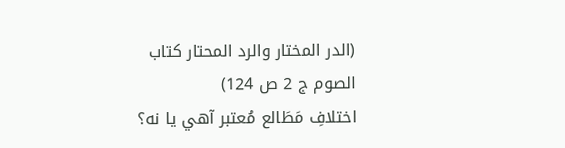(الدر المختار والرد المحتار کتاب
الصوم ج 2 ص 124)
اختلافِ مَطَالع مُعتبر آهي يا نه؟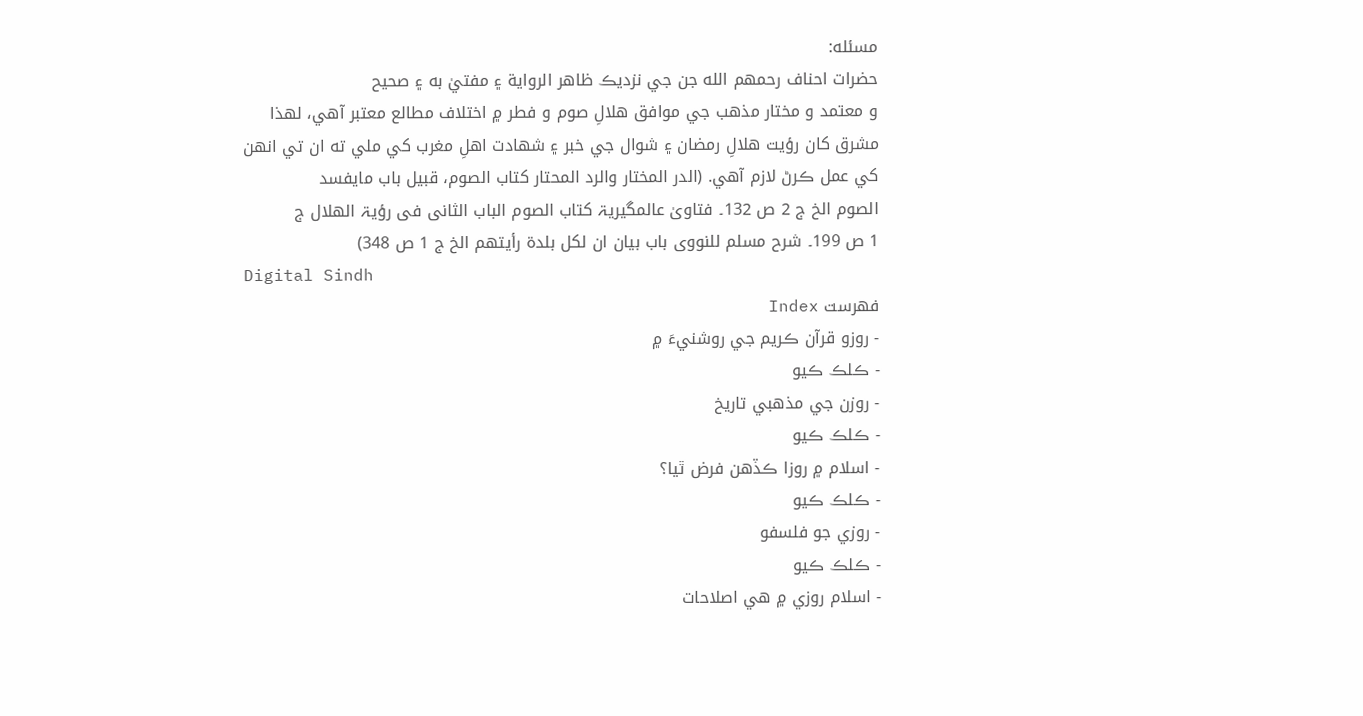مسئله:
حضرات احناف رحمهم الله جن جي نزديڪ ظاهر الرواية ۽ مفتيٰ به ۽ صحيح
و معتمد و مختار مذهب جي موافق هلالِ صوم و فطر ۾ اختلاف مطالع معتبر آهي، لهذا
مشرق کان رؤيت هلالِ رمضان ۽ شوال جي خبر ۽ شهادت اهلِ مغرب کي ملي ته ان تي انهن
کي عمل ڪرڻ لازم آهي. (الدر المختار والرد المحتار کتاب الصوم، قبیل باب مایفسد
الصوم الخ ج 2 ص 132۔ فتاویٰ عالمگیریۃ کتاب الصوم الباب الثانی فی رؤیۃ الھلال ج
1 ص 199۔ شرح مسلم للنووی باب بیان ان لکل بلدۃ رأیتھم الخ ج 1 ص 348)
Digital Sindh
فهرست Index
- روزو قرآن ڪريم جي روشنيءَ ۾
- ڪلڪ ڪيو
- روزن جي مذهبي تاريخ
- ڪلڪ ڪيو
- اسلام ۾ روزا ڪڏهن فرض ٿيا؟
- ڪلڪ ڪيو
- روزي جو فلسفو
- ڪلڪ ڪيو
- اسلام روزي ۾ هي اصلاحات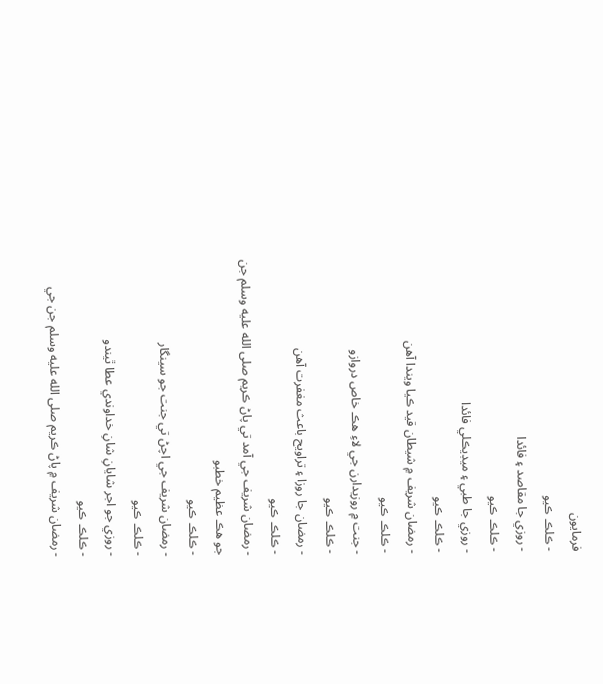فرمايون
- ڪلڪ ڪيو
- روزي جا مقاصد ۽ فائدا
- ڪلڪ ڪيو
- روزي جا طبي ۽ ميڊيڪلي فائدا
- ڪلڪ ڪيو
- رمضان شريف ۾ شيطان قيد ڪيا ويندا آهن
- ڪلڪ ڪيو
- جنت ۾ روزيدارن جي لاءِ هڪ خاص دروازو
- ڪلڪ ڪيو
- رمضان جا روزا ۽ تراويح باعث مغفرت آهن
- ڪلڪ ڪيو
- رمضان شريف جي آمد تي پاڻ ڪريم صلى الله عليه وسلم جن جو هڪ عظيم خطبو
- ڪلڪ ڪيو
- رمضان شريف جي اچڻ تي جنت جو سينگار
- ڪلڪ ڪيو
- روزي جو اجر شايانِ شانِ خداوندي عطا ٿيندو
- ڪلڪ ڪيو
- رمضان شريف ۾ پاڻ ڪريم صلى الله عليه وسلم جن جي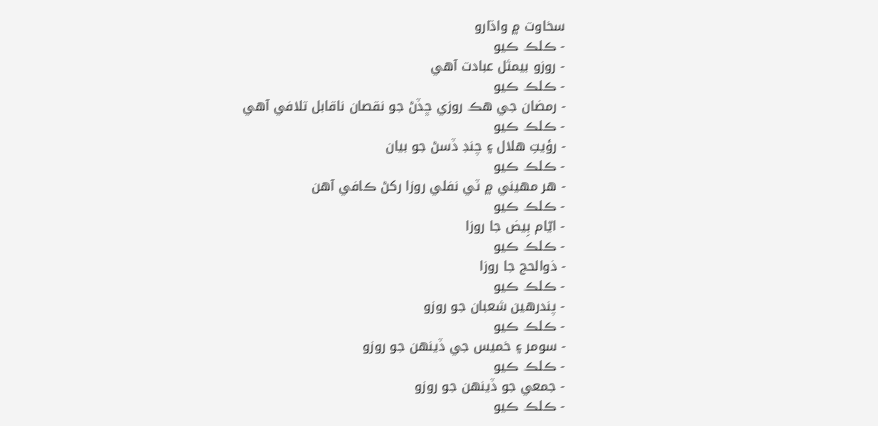سخاوت ۾ واڌارو
- ڪلڪ ڪيو
- روزو بيمثل عبادت آهي
- ڪلڪ ڪيو
- رمضان جي هڪ روزي ڇڏڻ جو نقصان ناقابل تلافي آهي
- ڪلڪ ڪيو
- رؤيتِ هلال ۽ چنڊ ڏسڻ جو بيان
- ڪلڪ ڪيو
- هر مهيني ۾ ٽي نفلي روزا رکڻ ڪافي آهن
- ڪلڪ ڪيو
- ايّام بِيض جا روزا
- ڪلڪ ڪيو
- ذوالحج جا روزا
- ڪلڪ ڪيو
- پندرهين شعبان جو روزو
- ڪلڪ ڪيو
- سومر ۽ خميس جي ڏينهن جو روزو
- ڪلڪ ڪيو
- جمعي جو ڏينهن جو روزو
- ڪلڪ ڪيو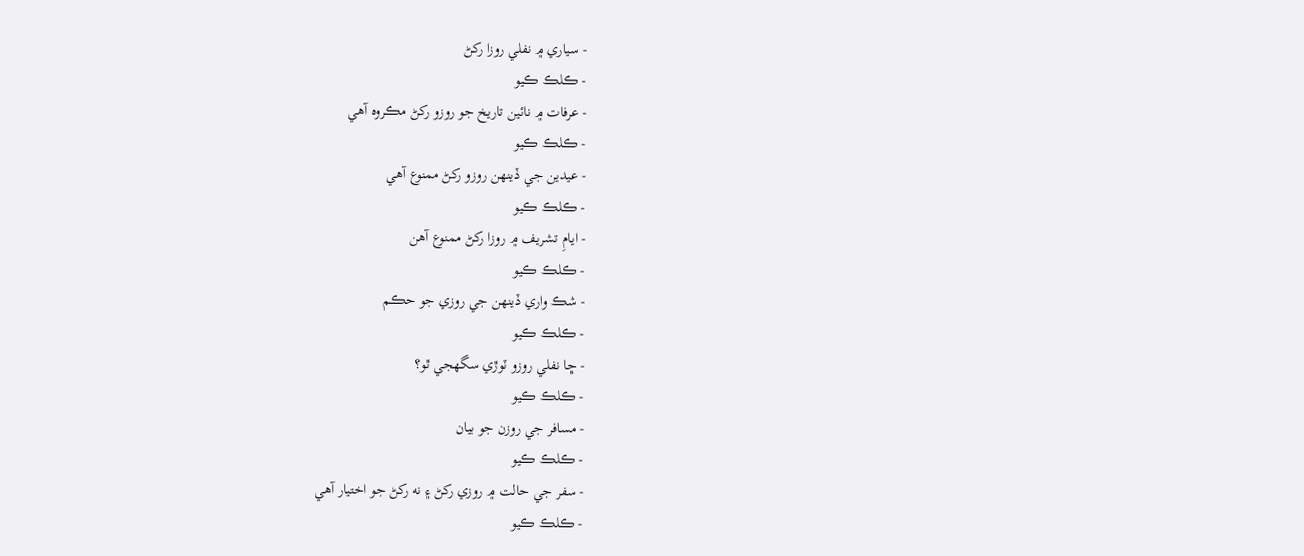- سياري ۾ نفلي روزا رکڻ
- ڪلڪ ڪيو
- عرفات ۾ نائين تاريخ جو روزو رکڻ مڪروه آهي
- ڪلڪ ڪيو
- عيدين جي ڏينهن روزو رکڻ ممنوع آهي
- ڪلڪ ڪيو
- ايامِ تشريف ۾ روزا رکڻ ممنوع آهن
- ڪلڪ ڪيو
- شڪ واري ڏينهن جي روزي جو حڪم
- ڪلڪ ڪيو
- ڇا نفلي روزو ٽوڙي سگهجي ٿو؟
- ڪلڪ ڪيو
- مسافر جي روزن جو بيان
- ڪلڪ ڪيو
- سفر جي حالت ۾ روزي رکڻ ۽ نه رکڻ جو اختيار آهي
- ڪلڪ ڪيو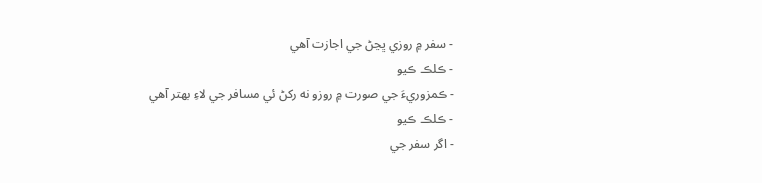- سفر ۾ روزي ڀڃڻ جي اجازت آهي
- ڪلڪ ڪيو
- ڪمزوريءَ جي صورت ۾ روزو نه رکڻ ئي مسافر جي لاءِ بهتر آهي
- ڪلڪ ڪيو
- اگر سفر جي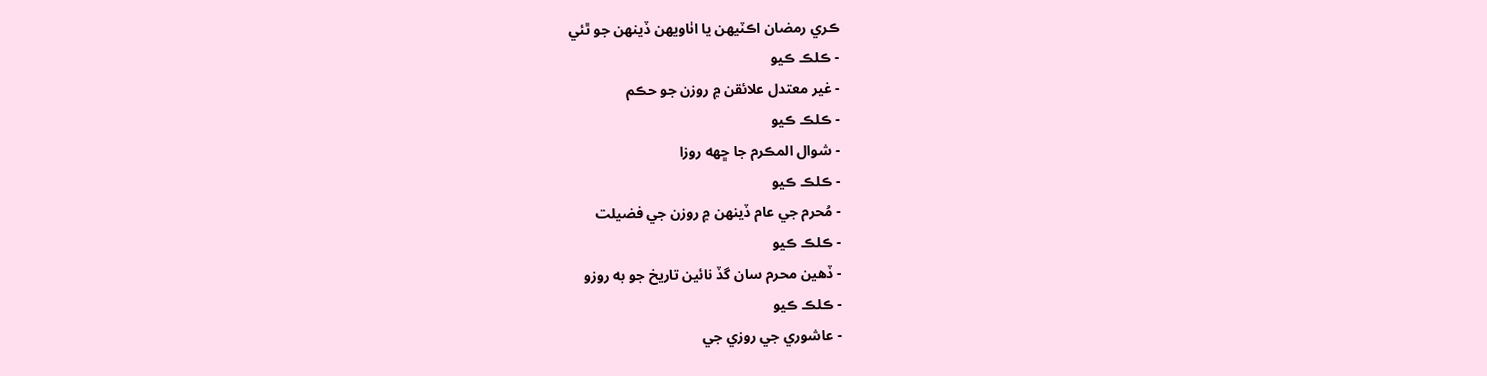ڪري رمضان اڪٽيهن يا اٺاويهن ڏينهن جو ٿئي
- ڪلڪ ڪيو
- غير معتدل علائقن ۾ روزن جو حڪم
- ڪلڪ ڪيو
- شوال المڪرم جا ڇهه روزا
- ڪلڪ ڪيو
- مُحرم جي عام ڏينهن ۾ روزن جي فضيلت
- ڪلڪ ڪيو
- ڏهين محرم سان گڏ نائين تاريخ جو به روزو
- ڪلڪ ڪيو
- عاشوري جي روزي جي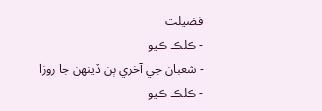فضيلت
- ڪلڪ ڪيو
- شعبان جي آخري ٻن ڏينهن جا روزا
- ڪلڪ ڪيو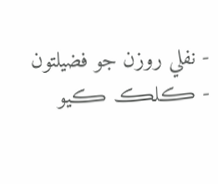- نفلي روزن جو فضيلتون
- ڪلڪ ڪيو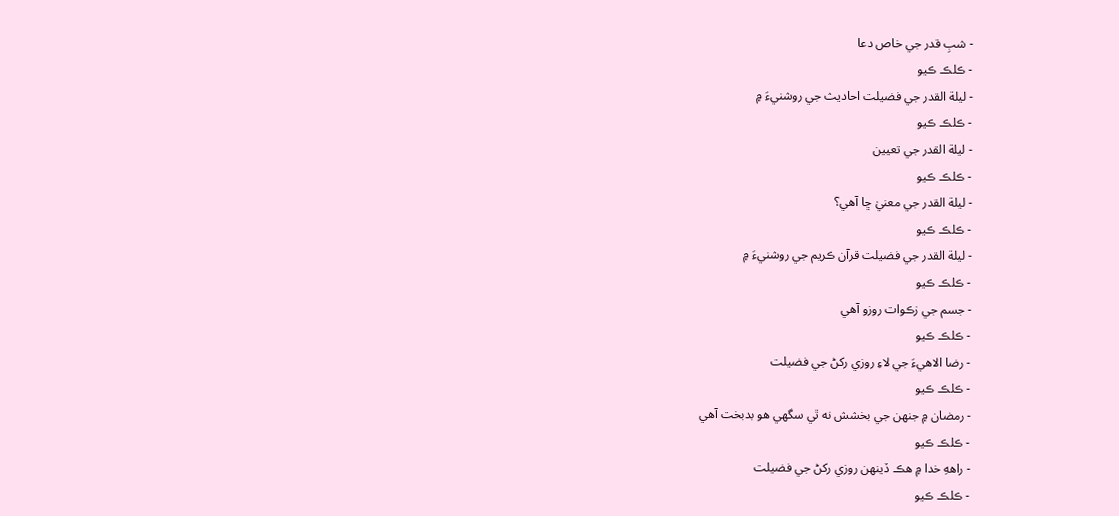- شبِ قدر جي خاص دعا
- ڪلڪ ڪيو
- ليلة القدر جي فضيلت احاديث جي روشنيءَ ۾
- ڪلڪ ڪيو
- ليلة القدر جي تعيين
- ڪلڪ ڪيو
- ليلة القدر جي معنيٰ ڇا آهي؟
- ڪلڪ ڪيو
- ليلة القدر جي فضيلت قرآن ڪريم جي روشنيءَ ۾
- ڪلڪ ڪيو
- جسم جي زڪوات روزو آهي
- ڪلڪ ڪيو
- رضا الاهيءَ جي لاءِ روزي رکڻ جي فضيلت
- ڪلڪ ڪيو
- رمضان ۾ جنهن جي بخشش نه ٿي سگهي هو بدبخت آهي
- ڪلڪ ڪيو
- راههِ خدا ۾ هڪ ڏينهن روزي رکڻ جي فضيلت
- ڪلڪ ڪيو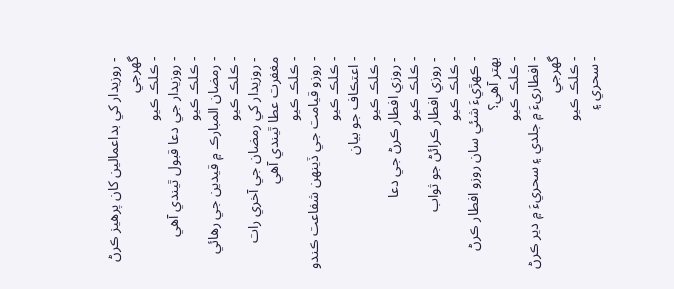- روزيدار کي بداعمالين کان پرهيز ڪرڻ گهرجي
- ڪلڪ ڪيو
- روزيدار جي دعا قبول ٿيندي آهي
- ڪلڪ ڪيو
- رمضان المبارڪ ۾ قيدين جي رهائي
- ڪلڪ ڪيو
- روزيدار کي رمضان جي آخري رات مغفرت عطا ٿيندي آهي
- ڪلڪ ڪيو
- روزو قيامت جي ڏينهن شفاعت ڪندو
- ڪلڪ ڪيو
- اعتڪاف جو بيان
- ڪلڪ ڪيو
- روزي افطار ڪرڻ جي دعا
- ڪلڪ ڪيو
- روزي افطار ڪرائڻ جو ثواب
- ڪلڪ ڪيو
- ڪهڙيءَ شئي سان روزو افطار ڪرڻ بهتر آهي؟
- ڪلڪ ڪيو
- افطاريءَ ۾ جلدي ۽ سحريءَ ۾ دير ڪرڻ گهرجي
- ڪلڪ ڪيو
- سحري ۽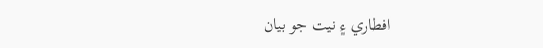افطاري ۽ نيت جو بيان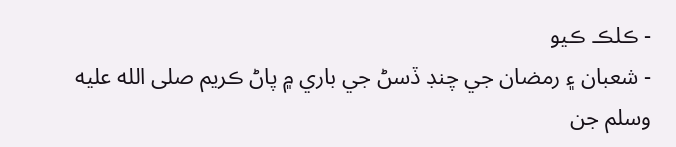- ڪلڪ ڪيو
- شعبان ۽ رمضان جي چنڊ ڏسڻ جي باري ۾ پاڻ ڪريم صلى الله عليه وسلم جن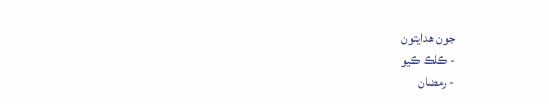جون هدايتون
- ڪلڪ ڪيو
- رمضان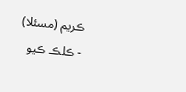ڪريم (مسئلا)
- ڪلڪ ڪيو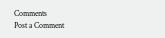Comments
Post a Comment